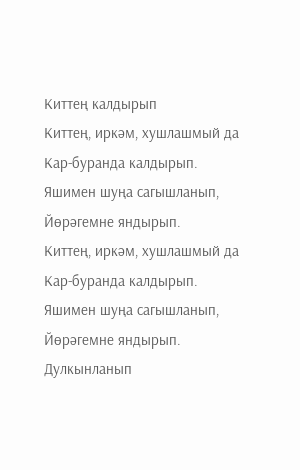Киттең калдырып
Киттең, иркәм, хушлашмый да
Кар-буранда калдырып.
Яшимен шуңа сагышланып,
Йөрәгемне яндырып.
Киттең, иркәм, хушлашмый да
Кар-буранда калдырып.
Яшимен шуңа сагышланып,
Йөрәгемне яндырып.
Дулкынланып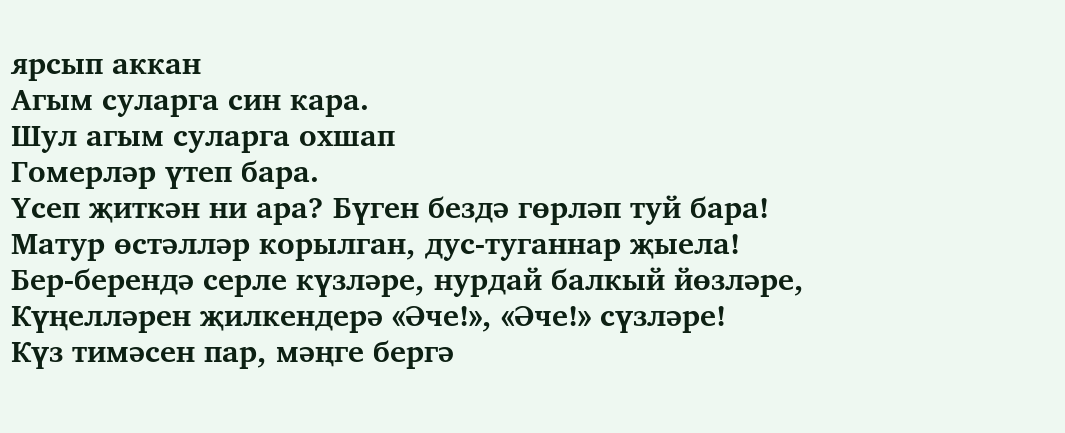ярсып аккан
Агым суларга син кара.
Шул агым суларга охшап
Гомерләр үтеп бара.
Үсеп җиткән ни ара? Бүген бездә гөрләп туй бара!
Матур өстәлләр корылган, дус-туганнар җыела!
Бер-берендә серле күзләре, нурдай балкый йөзләре,
Күңелләрен җилкендерә «Әче!», «Әче!» сүзләре!
Күз тимәсен пар, мәңге бергә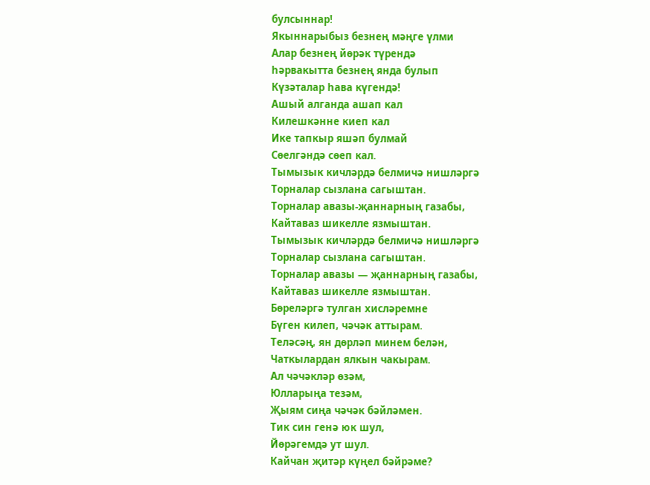булсыннар!
Якыннарыбыз безнең мәңге үлми
Алар безнең йөрәк түрендә
һәрвакытта безнең янда булып
Күзәталар һава күгендә!
Ашый алганда ашап кал
Килешкәнне киеп кал
Ике тапкыр яшәп булмай
Сөелгәндә сөеп кал.
Тымызык кичләрдә белмичә нишләргә
Торналар сызлана сагыштан.
Торналар авазы-җаннарның газабы,
Кайтаваз шикелле язмыштан.
Тымызык кичләрдә белмичә нишләргә
Торналар сызлана сагыштан.
Торналар авазы — җаннарның газабы,
Кайтаваз шикелле язмыштан.
Бөреләргә тулган хисләремне
Бүген килеп, чәчәк аттырам.
Теләсәң, ян дөрләп минем белән,
Чаткылардан ялкын чакырам.
Ал чәчәкләр өзәм,
Юлларыңа тезәм,
Җыям сиңа чәчәк бәйләмен.
Тик син генә юк шул,
Йөрәгемдә ут шул.
Кайчан җитәр күңел бәйрәме?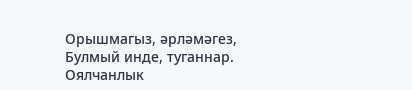Орышмагыз, әрләмәгез,
Булмый инде, туганнар.
Оялчанлык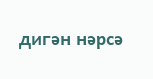дигән нәрсә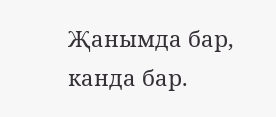Җанымда бар, канда бар.